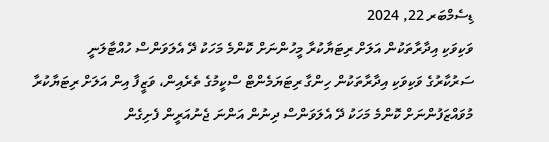ޑިސެމްބަރ 22, 2024
ވަކިވަކި އިދާރާތަކުން އަލަށް ރިޓަޔާކުރާ މީހުންނަށް ކޮންމެ މަހަކު ދޭ އެލަވަންސް ހުއްޓާލަނީ
ސަރުކާރުގެ ވަކިވަކި އިދާރާތަކުން ހިންގާ ރިޓަޔަމެންޓް ސްކީމުގެ ތެރެއިން، ވަޒީފާ އިން އަލަށް ރިޓަޔާކުރާ މުވައްޒަފުންނަށް ކޮންމެ މަހަކު ދޭ އެލަވަންސް ދިނުން އަންނަ ޖެނުއަރީން ފެށިގެން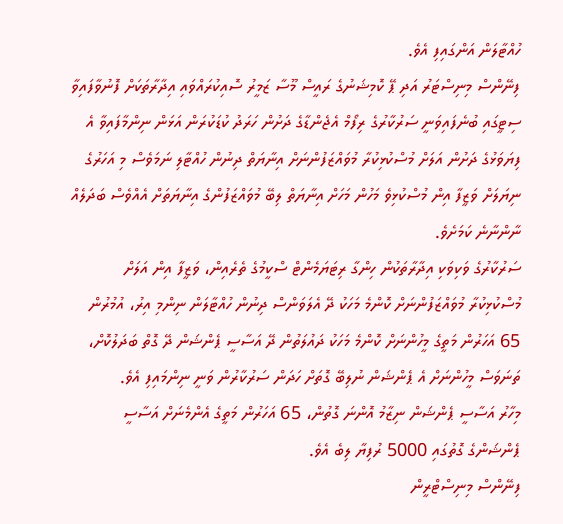ހުއްޓާލަން އަންގައިފި އެވެ.
ފިނޭންސް މިނިސްޓަރު އަދި ޕޭ ކޮމިޝަނުގެ ރައީސް މޫސާ ޒަމީރު ސޮއިކުރައްވައި އިދާރާތަކަށް ފޮނުވާފައިވާ ސިޓީގައި ބުނެފައިވަނީ ސަރުކާރުގެ ރިފޯމް އެޖެންޑާގެ ދަށުން ހަރަދު ކުޑަކުރަން އަޅަން ނިންމާފައިވާ އެ ފިޔަވަޅުގެ ދަށުން އަލަށް މުސްކުޅިކުރާ މުވައްޒަފުންނަށް އިނާޔަތް ދިނުން ހުއްޓާލި ނަމަވެސް މި އަހަރުގެ ނިޔަލަށް ވަޒީފާ އިން މުސްކުޅިވެ މަހުން މަހަށް އިނާޔަތް ލިބޭ މުވައްޒަފުންގެ އިނާޔަތަށް އެއްވެސް ބަދަލެއް ނާންނާނެ ކަމަށެވެ.
ސަރުކާރުގެ ވަކިވަކި އިދާރާތަކުން ހިންގާ ރިޓަޔަމެންޓް ސްކީމުގެ ތެރެއިން، ވަޒީފާ އިން އަލަށް މުސްކުޅިކުރާ މުވައްޒަފުންނަށް ކޮންމެ މަހަކު ދޭ އެލަވަންސް ދިނުން ހުއްޓާލަން ނިންމި އިރު، އުމުރުން 65 އަހަރުން މަތީގެ މީހުންނަށް ކޮންމެ މަހަކު ދައުލަތުން ދޭ އަސާސީ ޕެންޝަން ދޭ ގޮތް ބަދަލުކޮށް، ތަނަވަސް މީހުންނަށް އެ ޕެންޝަން ނުލިބޭ ގޮތަށް ހަދަން ސަރުކާރުން ވަނީ ނިންމައިފި އެވެ.
މިހާރު އަސާސީ ޕެންޝަން ނިޒާމު އޮންނަ ގޮތުން، 65 އަހަރުން މަތީގެ އެންމެނަށް އަސާސީ ޕެންޝަންގެ ގޮތުގައި 5000 ރުފިޔާ ލިބެ އެވެ.
ފިނޭންސް މިނިސްޓްރީން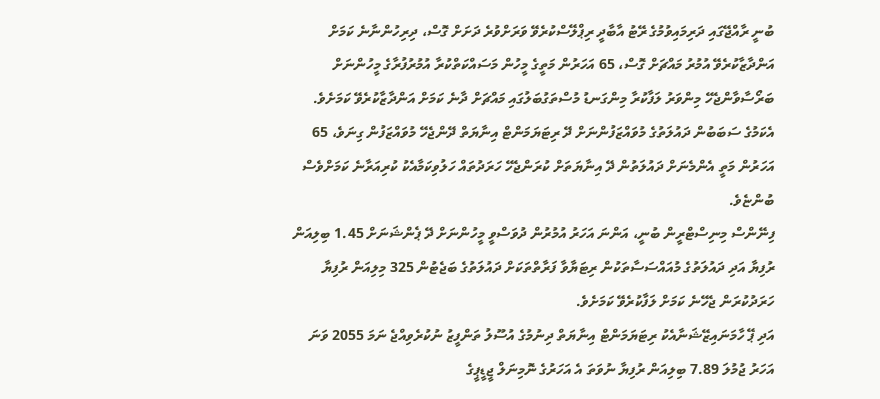ބުނީ ރާއްޖޭގައި ދަރިމައިވުމުގެ ރޭޓު އާބާދީ ރިޕްލޭސްކުރެވޭ ވަރަށްވުރެ ދަށަށް ގޮސް، ދިރިހުންނާނެ ކަމަށް އަންދާޒާކުރެވޭ އުމުރު މައްޗަށް ގޮސް، 65 އަހަރުން މަތީގެ މީހުން މަސައްކަތްކުރާ އުމުރުފުރާގެ މީހުންނަށް ބަރޯސާވާންޖެހޭ މިންވަރު ލަފާކުރާ މިންގަނޑު މުސްތަގުބަލުގައި މައްޗަށް ދާނެ ކަމަށް އަންދާޒާކުރެވޭ ކަމަށެވެ.
އެކަމުގެ ސަބަބުން ދައުލަތުގެ މުވައްޒަފުންނަށް ދޭ ރިޓަޔަމަންޓް އިނާޔަތް ދޭންޖެހޭ މުވައްޒަފުން ގިނަވެ، 65 އަހަރުން މަތީ އެންމެނަށް ދައުލަތުން ދޭ އިނާޔަތަށް ކުރަންޖެހޭ ހަރަދުތައް ހަލުވިކަމާއެކު ކުރިއަރާނެ ކަމަށްވެސް ބުންޏެވެ.
ފިނޭންސް މިނިސްޓްރީން ބުނީ، އަންނަ އަހަރު އުމުރުން ދުވަސްވީ މީހުންނަށް ދޭ ޕެންޝަނަށް 1.45 ބިލިއަން ރުފިޔާ އަދި ދައުލަތުގެ މުއައްސަސާތަކުން ރިޓަޔާވާ ފަރާތްތަކަށް ދައުލަތުގެ ބަޖެޓުން 325 މިލިއަން ރުފިޔާ ހަރަދުކުރަން ޖެހޭނެ ކަމަށް ލަފާކުރެވޭ ކަމަށެވެ.
އަދި ޕޭ ހާމަނައިޒޭޝަނާއެކު ރިޓަޔަމަންޓް އިނާޔަތް ދިނުމުގެ އުސޫލު ތަންފީޒު ނުކުރެވިއްޖެ ނަމަ 2055 ވަނަ އަހަރު ޖުމުލަ 7.89 ބިލިއަން ރުފިޔާ ނުވަތަ އެ އަހަރުގެ ނޮމިނަލް ޖީޑީޕީގެ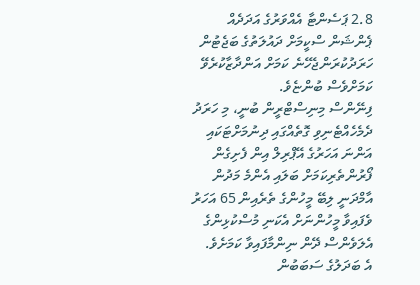2.8 ޕަސެންޓާ އެއްވަރުގެ އަދަދެއް ޕެންޝަން ސްކީމަށް ދައުލަތުގެ ބަޖެޓުން ހަރަދުކުރަންޖެހޭނެ ކަމަށް އަންދާޒާކުރެވޭ ކަމަށްވެސް ބުންޏެވެ.
ފިނޭންސް މިނިސްޓްރީން ބުނީ، މި ހަރަދު ދެމެހެއްޓެނިވި ގޮތެއްގައި ދިނުމަށްޓަކައި އަންނަ އަހަރުގެ އޭޕްރިލް އިން ފެށިގެން ފޯރުންތެރިކަމަށް ބަލައި އެންމެ މަދުން އާމްދަނީ ލިބޭ މީހުންގެ ތެރެއިން 65 އަހަރު ވެފައިވާ މީހުންނަށް އެކަނި މުސްކުޅިންގެ އެލަވެންސް ދޭން ނިންމާފައިވާ ކަމަށެވެ.
އެ ބަދަލުގެ ސަބަބުން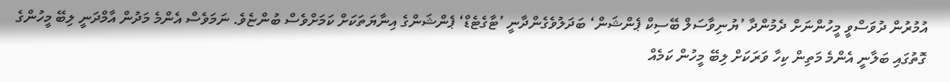އުމުރުން ދުވަސްވީ މީހުންނަށް ދެމުންދާ ’ޔުނިވާސަލް ބޭސިކް ޕެންޝަން‘ ބަދަލުވެގެންދާނީ ’ޓާގެޓެޑް‘ ޕެންޝަންގެ އިނާޔަތަކަށް ކަމަށްވެސް ބުންޏެވެ. ނަމަވެސް އެންމެ މަދުން އާމްދަނީ ލިބޭ މީހުންގެ ގޮތުގައި ބަލާނީ އެންމެ މަތިން ކިހާ ވަރަކަށް ލިބޭ މީހުން ކަމެއް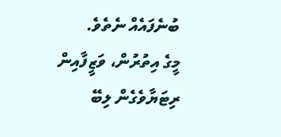ބުނެފައެއް ނެތެވެ.
މީގެ އިތުރުން، ވަޒީފާއިން ރިޓަޔާވެގެން ލިބޭ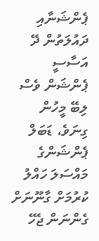ޕެންޝަނާއި ދައުލަތުން ދޭ އަސާސީ ޕެންޝަން ވެސް ލިބޭ މީހުން ގިނަވެ، ޑަބަލް ޕެންޝަންގެ މައްސަލަ ހައްލު ކުރުމަށް ގާނޫނަށް ގެންނަން ޖެހޭ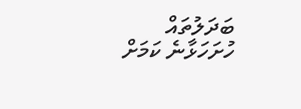ބަދަލުތައް ހުށަހަޅާނެ ކަމަށް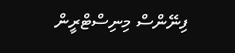ފިނޭންސް މިނިސްޓްރީން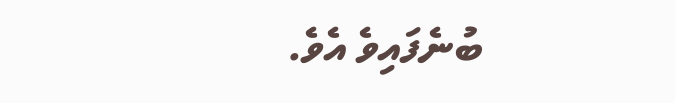ބުނެފައިވެ އެވެ.